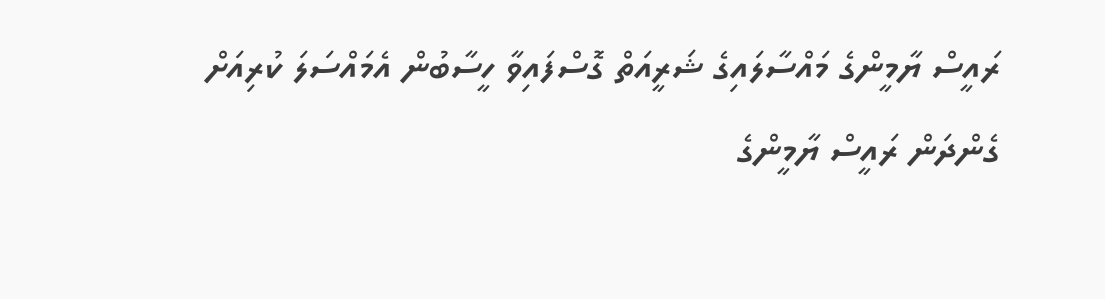ރައީސް ޔާމީންގެ މައްސާލައިގެ ޝަރީއަތް ގޮސްފައިވާ ހީސާބުން އެމައްސަލަ ކުރިއަށް ގެންދަން ރައީސް ޔާމީންގެ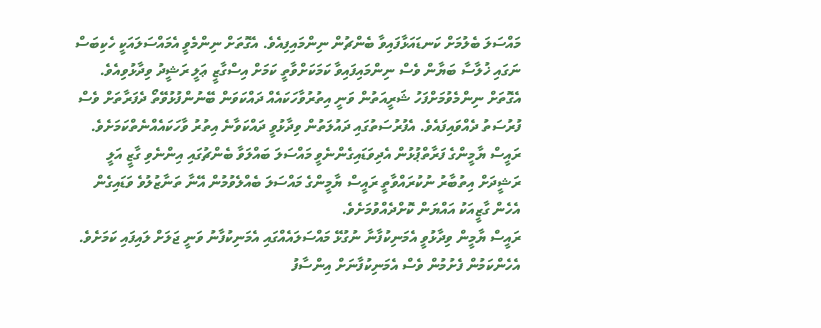މައްސަލަ ބެލުމަށް ކަނޑައަޅާފައިވާ ބެންޗުން ނިންމައިފިއެވެ. އެގޮތަށް ނިންމެވީ އެމައްސަލައަކީ ހެކިބަސް ނަގައި ޚުލާސާ ބަޔާން ވެސް ނިންމައިފައިވާ ކަމަކަށްވާތީ ކަމަށް އިސްގާޒީ ޢަލީ ރަޝީދު ވިދާޅުވިއެވެ.
އެގޮތަށް ނިންމެވުމަށްފަހު ޝަރީއަތުން ވަނީ އިތުރުވާހަކައެއް ދައްކަވަން ބޭނުންފުޅުވޭތޯ ދެފަރާތަށް ވެސް ފުރުސަތު ދެއްވައިފައެވެ. އެފުރުސަތުގައި ދައުލަތުން ވިދާޅުވީ ދައްކަވާނެ އިތުރު ވާހަކައެއްނެތްކަމަށެވެ. ރައީސް ޔާމީންގެ ފަރާތްޕުޅުން އެދިވަޑައިގެންނެވީ މައްސަލަ ބައްލަވާ ބެންޗުގައި އިންނެވި ގާޒީ އަލީ ރަޝީދަށް އިތުބާރު ނުކުރައްވާތީ ރައީސް ޔާމީންގެ މައްސަލަ ބެއްލެވުމުން އޭނާ ތަނާޒުލުވެ ވަޑައިގެން އެހެން ގާޒީއަކު އައްޔަން ކޮށްދެއްވުމަށެވެ.
ރައީސް ޔާމީން ވިދާޅުވީ އެމަނިކުފާނާ ނުގުޅޭ މައްސަލައެއްގައި އެމަނިކުފާނު ވަނީ ޖަލަށް ލައިފައި ކަމަށެވެ. އެހެންކަމުން ފެށުމުން ވެސް އެމަނިކުފާނަށް އިންސާފު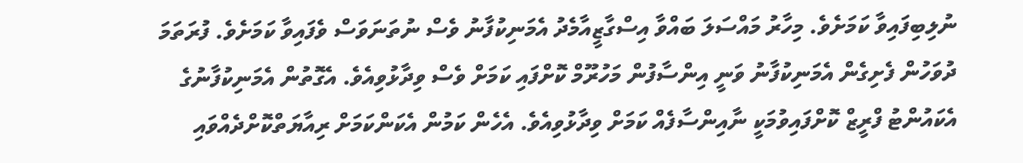ނުލިބިފައިވާ ކަމަށެވެ. މިހާރު މައްސަލަ ބައްވާ އިސްގާޒީއާމެދު އެމަނިކުފާނު ވެސް ނުތަނަވަސް ވެފައިވާ ކަމަށެވެ. ފުރަތަމަ ދުވަހުން ފެށިގެން އެމަނިކުފާނު ވަނީ އިންސާފުން މަހުރޫމް ކޮށްފައި ކަމަށް ވެސް ވިދާޅުވިއެވެ. އެގޮތުން އެމަނިކުފާނުގެ އެކައުންޓު ފްރީޒް ކޮށްފައިވުމަކީ ނާއިންސާފެއް ކަމަށް ވިދާޅުވިއެވެ. އެހެން ކަމުން އެކަންކަމަށް ރިއާޔަތްކޮށްދެއްވައި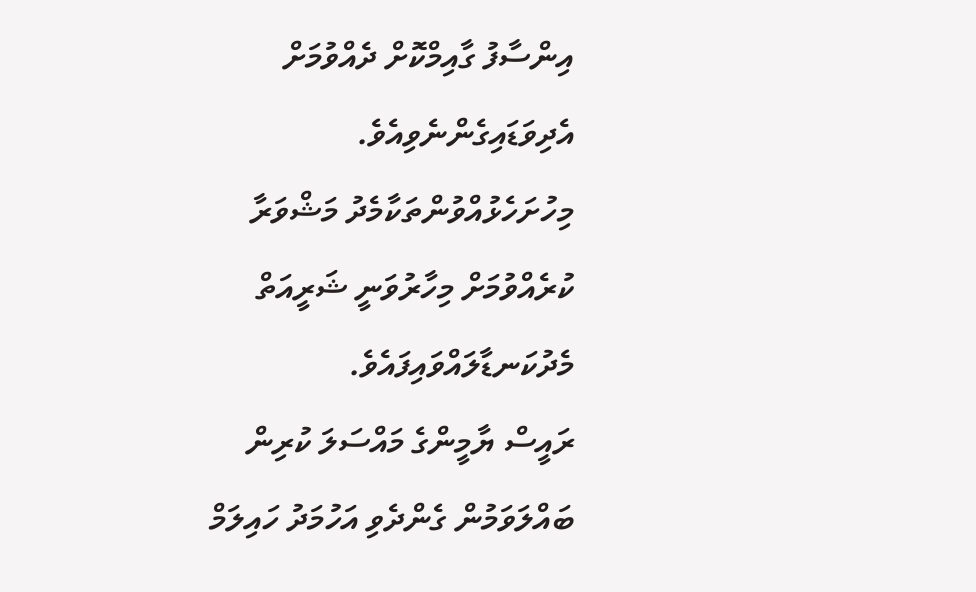އިންސާފު ގާއިމްކޮށް ދެއްވުމަށް އެދިވަޑައިގެންނެވިއެވެ. މިހުށަހެޅުއްވުންތަކާމެދު މަޝްވަރާ ކުރެއްވުމަށް މިހާރުވަނީ ޝަރީއަތް މެދުކަނޑާލައްވައިފައެވެ.
ރައީސް ޔާމީންގެ މައްސަލަ ކުރިން ބައްލަވަމުން ގެންދެވި އަހުމަދު ހައިލަމް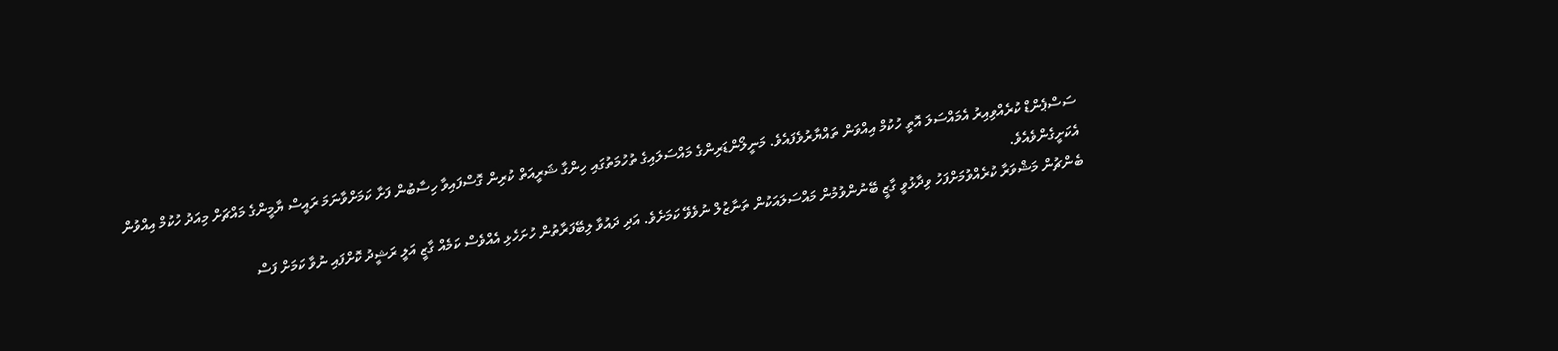ސަސްޕެންޑް ކުރެއްވިއިރު އެމައްސަލަ އޮތީ ހުކުމް އިއްވަން ތައްޔާރުވެފައެވެ. މަނީލޯންޑަރިންގެ މައްސަލައިގެ ތުހުމަތުގައި ހިންގާ ޝަރީއަތް ކުރިން ގޮސްފައިވާ ހިސާބުން ފަށާ ކަމަށްވާނަމަ ރައީސް ޔާމީންގެ މައްޗަށް މިއަދު ހުކުމް އިއްވުން އެކަށީގެންވެއެވެ.
ބެންޗުން މަޝްވަރާ ކުރެއްވުމަށްފަހު ވިދާޅުވީ ގާޒީ ބޭނުންވުމުން މައްސަލައަކުން ތަނާޒުލް ނުވެވޭ ކަމަށެވެ. އަދި ދައުވާ ލިބޭފަރާތުން ހުށަހެޅި އެއްވެސް ކަމެއް ގާޒީ އަލީ ރަޝީދު ކޮށްފައި ނުވާ ކަމަށް ފަސް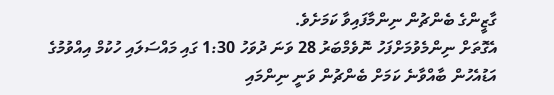ގާޒީންގެ ބެންޗުން ނިންމާފައިވާ ކަމަށެވެ.
އެގޮތަށް ނިންމެވުމަށްފަހު ނޮވެމްބަރު 28 ވަނަ ދުވަހު 1:30 ގައި މައްސަލައި ހުކުމް އިއްވުމުގެ އަޑުއެހުން ބާއްވާނެ ކަމަށް ބެންޗުން ވަނީ ނިންމައި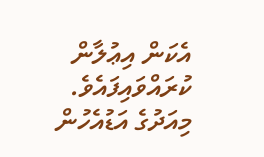އެކަން އިޢުލާން ކުރައްވައިފައެވެ. މިއަދުގެ އަޑުއެހުން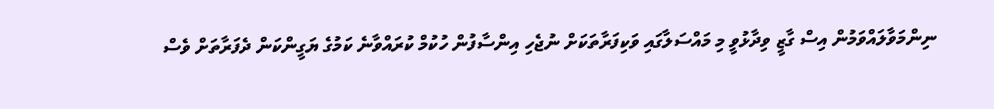ނިންމަވާލައްވަމުން އިސް ގާޒީ ވިދާޅުވީ މި މައްސަލާގައި ވަކިފަރާތަކަށް ނުޖެހި އިންސާފުން ހުކުމް ކުރައްވާނެ ކަމުގެ ޔަގީންކަން ދެފަރާތަށް ވެސް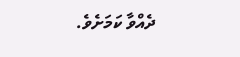ދެއްވާ ކަމަށެވެ.